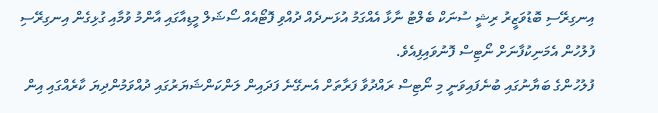އިނގިރޭސި ބޮޑުވަޒީރު ރިޝީ ސުނަކް ބެލްޓު ނާޅާ އެއްގަމު އުޅަނދެއް ދުއްވި ފޮޓޯއެއް ސޯޝަލް މީޑިއާގައި އާންމު ވުމާއި ގުޅިގެން އިނގިރޭސި ފުލުހުން އެމަނިކުފާނަށް ނޯޓިސް ފޮނުވައިފިއެވެ.
ފުލުހުންގެ ބަޔާނުގައި ބުނެފައިވަނީ މި ނޯޓިސް ރައްދުވާ ފަރާތަށް އެނގޭނެ ފަދައިން ލަންކަންޝަޔަރުގައި ދުއްވަމުންދިޔަ ކާރެއްގައި އިން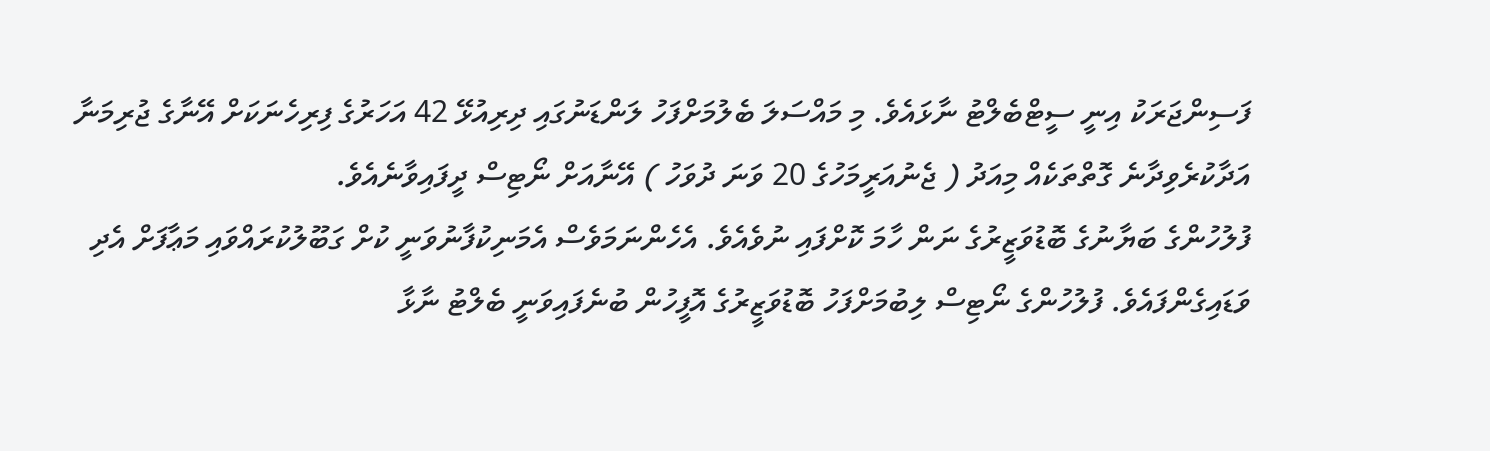ފަސިންޖަރަކު އިނީ ސީޓްބެލްޓު ނާޅައެވެ. މި މައްސަލަ ބެލުމަށްފަހު ލަންޑަނުގައި ދިރިއުޅޭ 42 އަހަރުގެ ފިރިހެނަކަށް އޭނާގެ ޖުރިމަނާ އަދާކުރެވިދާނެ ގޮތްތަކެއް މިއަދު ( ޖެނުއަރީމަހުގެ 20 ވަނަ ދުވަހު ) އޭނާއަށް ނޯޓިސް ދީފައިވާނެއެވެ.
ފުލުހުންގެ ބަޔާނުގެ ބޮޑުވަޒީރުގެ ނަން ހާމަ ކޮށްފައި ނުވެއެވެ. އެހެންނަމަވެސް އެމަނިކުފާނުވަނީ ކުށް ގަބޫލުކުރައްވައި މަޢާފަށް އެދި ވަޑައިގެންފައެވެ. ފުލުހުންގެ ނޯޓިސް ލިބުމަށްފަހު ބޮޑުވަޒީރުގެ އޮފީހުން ބުނެފައިވަނީ ބެލްޓު ނާޅާ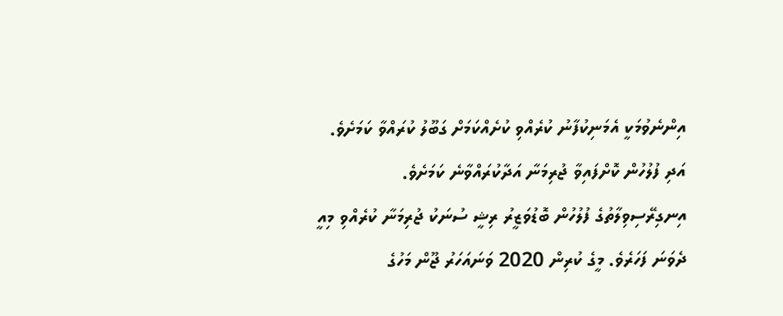އިންނެވުމަކީ އެމަނިކުފާނު ކުރެއްވި ކުށެއްކަމަށް ގަބޫލު ކުރައްވާ ކަމަށެވެ. އަދި ފުލުހުން ކޮށްފައިވާ ޖުރިމަނާ އަދާކުރައްވާނެ ކަމަށެވެ.
އިނގިރޭސިވިލާތުގެ ފުލުހުން ބޮޑުވަޒީރު ރިޝީ ސުނަކު ޖުރިމަނާ ކުރެއްވި މިއީ ދެވަނަ ފަހަރެވެ. މީގެ ކުރިން 2020 ވަނައަހަރު ޖޫން މަހުގެ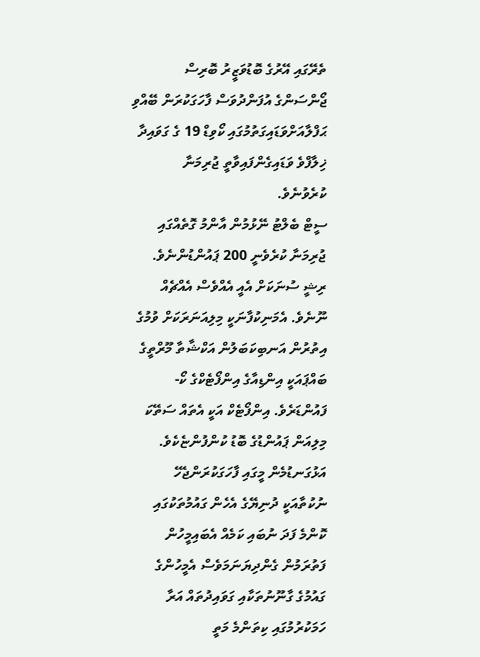ތެރޭގައި އޭރުގެ ބޮޑުވަޒީރު ބޮރިސް ޖޯންސަންގެ އުފަންދުވަސް ފާހަގަކުރަން ބޭއްވި ޙަފްލާއަށްވަޑައިގަތުމުގައި ކޯވިޑް 19 ގެ ގަވައިދާ ޚިލާފްވެ ވަޑައިގެންފައިވާތީ ޖުރިމަނާ ކުރެވުނެވެ.
ސީޓް ބެލްޓު ނޭޅުމުން އާންމު ގޮތެއްގައި ޖުރިމަނާ ކުރެވެނީ 200 ޕައުންޑުންނެވެ. ރިޝީ ސުނަކަށް އެއީ އެއްވެސް އެއްޗެއް ނޫނެވެ. އެމަނިކުފާނަކީ މިލިއަނަރަކަށް ވުމުގެ އިތުރުން އަނބިކަބަލުން އަކްޝާތާ މޫރްތީގެ ބައްޕައަކީ އިންޑިއާގެ އިންފޯޓެކްގެ ކޯ-ފައުންޑަރެވެ. އިންފޯޓެކް އަކީ އެތައް ސަތޭކަ މިލިއަން ޕައުންޑުގެ ބޮޑު ކުންފުންޏެކެވެ.
އަޅުގަނޑުމެން މީގައި ފާހަގަކުރަންޖެހޭ ނުކުތާއަކީ ދުނިޔޭގެ އެހެން ގައުމުތަކުގައި ކޮންމެ ފަދަ ނުބައި ކަމެއް އެބައިމީހުން ފަތުރަމުން ގެންދިޔަނަމަވެސް އެމީހުންގެ ގައުމުގެ ގާނޫނުތަކާއި ގަވައިދުތައް އަރާ ހަމަކުރުމުގައި ކިތަންމެ މަތީ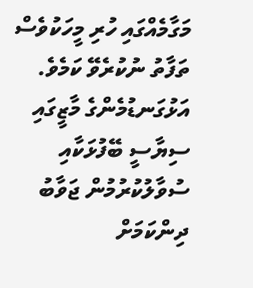މަގާމެއްގައި ހުރި މީހަކުވެސް ތަފާތު ނުކުރެވޭ ކަމެވެ.
އަޅުގަނޑުމެންގެ މާޒީގައި ސިޔާސީ ބޭފުޅަކާއި ސުވާލުކުރުމުން ޖަވާބު ދިންކަމަށް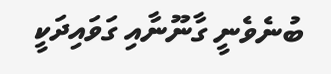ބުނެވެނީ ގާނޫނާއި ގަވައިދަކީ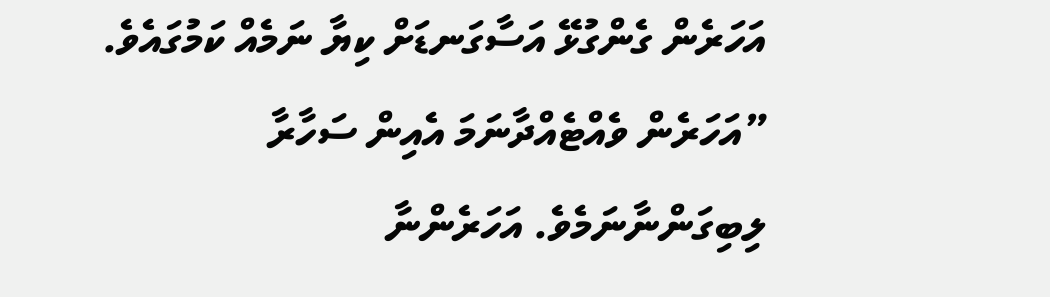އަހަރެން ގެންގުޅޭ އަސާގަނޑަށް ކިޔާ ނަމެއް ކަމުގައެވެ. ”އަހަރެން ވެއްޓެއްދާނަމަ އެއިން ސަހާރާ ލިބިގަންނާނަމެވެ. އަހަރެންނާ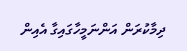ދިމާކުރަން އަންނަމީހާގައިގާ އެއިން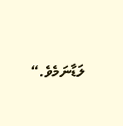ލަޑާނަމެވެ.“